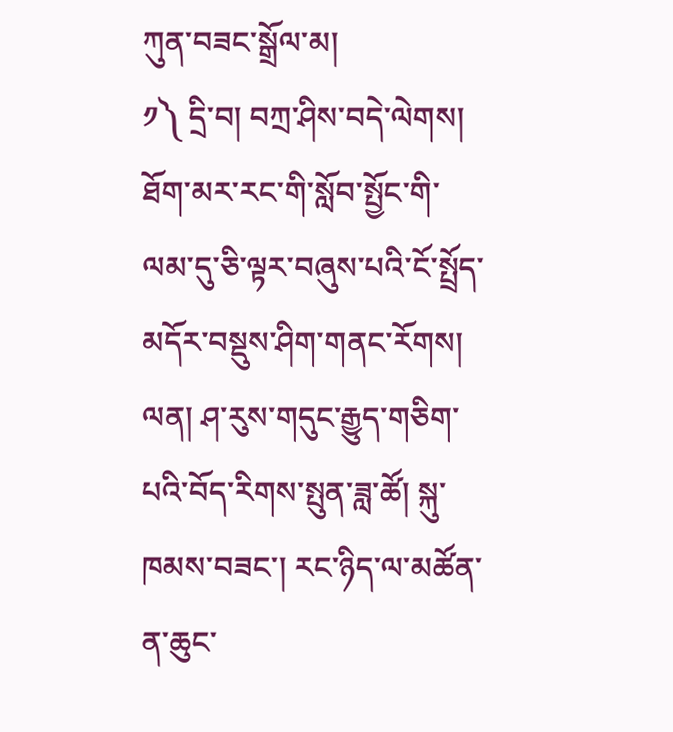ཀུན་བཟང་སྒྲོལ་མ།
༡༽ དྲི་བ། བཀྲ་ཤིས་བདེ་ལེགས། ཐོག་མར་རང་གི་སློབ་སྤྱོང་གི་ལམ་དུ་ཅི་ལྟར་བཞུས་པའི་ངོ་སྤྲོད་མདོར་བསྡུས་ཤིག་གནང་རོགས།
ལན། ཤ་རུས་གདུང་རྒྱུད་གཅིག་པའི་བོད་རིགས་སྤུན་ཟླ་ཚོ། སྐུ་ཁམས་བཟང་། རང་ཉིད་ལ་མཚོན་ན་ཆུང་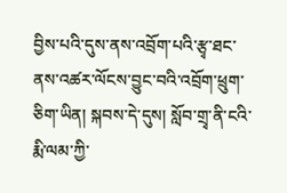བྱིས་པའི་དུས་ནས་འབྲོག་པའི་རྩྭ་ཐང་ནས་འཚར་ལོངས་བྱུང་བའི་འབྲོག་ཕྲུག་ཅིག་ཡིན། སྐབས་དེ་དུས། སློབ་གྲྭ་ནི་ངའི་རྨི་ལམ་ཀྱི་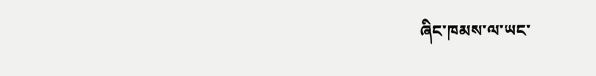ཞིང་ཁམས་ལ་ཡང་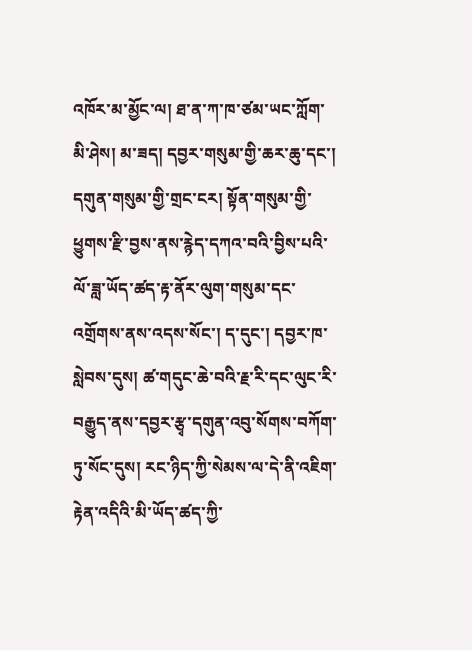འཁོར་མ་མྱོང་ལ། ཐ་ན་ཀ་ཁ་ཙམ་ཡང་ཀློག་མི་ཤེས། མ་ཟད། དབྱར་གསུམ་གྱི་ཆར་ཆུ་དང་། དགུན་གསུམ་གྱི་གྲང་ངར། སྟོན་གསུམ་གྱི་ཕྱུགས་རྫི་བྱས་ནས་རྙེད་དཀའ་བའི་བྱིས་པའི་ལོ་ཟླ་ཡོད་ཚད་རྟ་ནོར་ལུག་གསུམ་དང་འགྲོགས་ནས་འདས་སོང་། ད་དུང་། དབྱར་ཁ་སླེབས་དུས། ཚ་གདུང་ཆེ་བའི་རྗ་རི་དང་ལུང་རི་བརྒྱུད་ནས་དབྱར་རྩྭ་དགུན་འབུ་སོགས་བཀོག་ཏུ་སོང་དུས། རང་ཉིད་ཀྱི་སེམས་ལ་དེ་ནི་འཇིག་རྟེན་འདིའི་མི་ཡོད་ཚད་ཀྱི་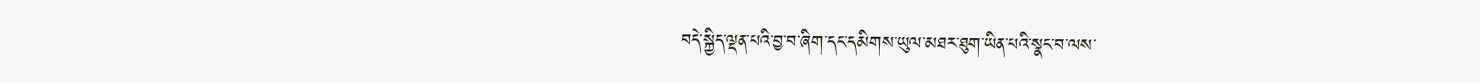བདེ་སྐྱིད་ལྡན་པའི་བྱ་བ་ཞིག་དང་དམིགས་ཡུལ་མཐར་ཐུག་ཡིན་པའི་སྣང་བ་ལས་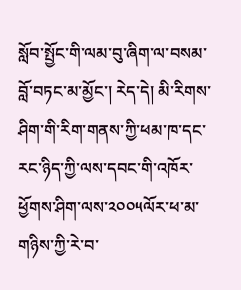སློབ་སྤྱོང་གི་ལམ་བུ་ཞིག་ལ་བསམ་བློ་བཏང་མ་མྱོང་། རེད་དེ། མི་རིགས་ཤིག་གི་རིག་གནས་ཀྱི་ཕམ་ཁ་དང་རང་ཉིད་ཀྱི་ལས་དབང་གི་འཁོར་ཕྱོགས་ཤིག་ལས་༢༠༠༥ལོར་ཕ་མ་གཉིས་ཀྱི་རེ་བ་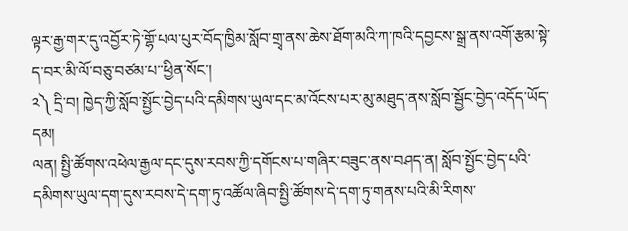ལྟར་རྒྱ་གར་དུ་འབྱོར་ཏེ་གྷོ་པལ་པུར་བོད་ཁྱིམ་སློབ་གྲྭ་ནས་ཆེས་ཐོག་མའི་ཀ་ཁའི་དབྱངས་སྒྲ་ནས་འགོ་རྩམ་སྟེ་ད་བར་མི་ལོ་བཅུ་བཙམ་པ་་ཕྱིན་སོང་།
༢༽ དྲི་བ། ཁྱེད་ཀྱི་སློབ་སྤྱོང་བྱེད་པའི་དམིགས་ཡུལ་དང་མ་འོངས་པར་མུ་མཐུད་ནས་སློབ་སྦྱོང་བྱེད་འདོད་ཡོད་དམ།
ལན། སྤྱི་ཚོགས་འཕེལ་རྒྱལ་དང་དུས་རབས་ཀྱི་དགོངས་པ་གཞིར་བཟུང་ནས་བཤད་ན། སློབ་སྤྱོང་བྱེད་པའི་དམིགས་ཡུལ་དག་དུས་རབས་དེ་དག་ཏུ་འཚོལ་ཞིབ་སྤྱི་ཚོགས་དེ་དག་ཏུ་གནས་པའི་མི་རིགས་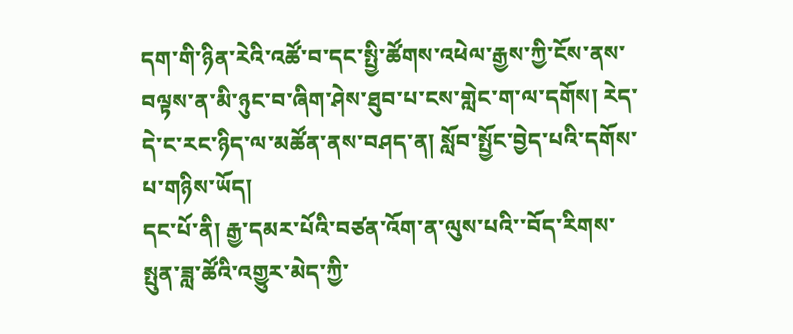དག་གི་ཉིན་རེའི་འཚོ་བ་དང་སྤྱི་ཚོགས་འཕེལ་རྒྱས་ཀྱི་ངོས་ནས་བལྟས་ན་མི་ཉུང་བ་ཞིག་ཤེས་ཐུབ་པ་ངས་གླེང་ག་ལ་དགོས། རེད་དེ་ང་རང་ཉིད་ལ་མཚོན་ནས་བཤད་ན། སློབ་སྤྱོང་བྱེད་པའི་དགོས་པ་གཉིས་ཡོད།
དང་པོ་ནི། རྒྱ་དམར་པོའི་བཙན་འོག་ན་ལུས་པའི་་བོད་རིགས་སྤུན་ཟླ་ཚོའི་འགྱུར་མེད་ཀྱི་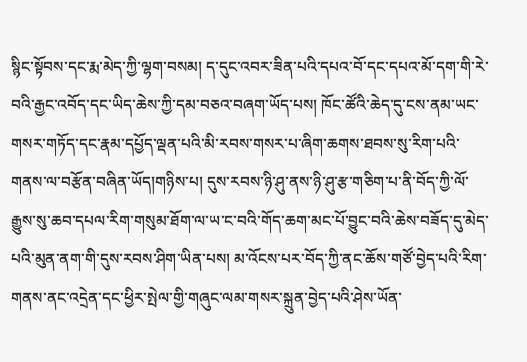སྙིང་སྟོབས་དང་རྨ་མེད་ཀྱི་ལྷག་བསམ། ད་དུང་འབར་ཟིན་པའི་དཔའ་བོ་དང་དཔའ་མོ་དག་གི་རེ་བའི་རྒྱང་འབོད་དང་ཡིད་ཆེས་ཀྱི་དམ་བཅའ་བཞག་ཡོད་པས། ཁོང་ཚོའི་ཆེད་དུ་ངས་ནམ་ཡང་གསར་གཏོད་དང་རྣམ་དཔྱོད་ལྡན་པའི་མི་རབས་གསར་པ་ཞིག་ཆགས་ཐབས་སུ་རིག་པའི་གནས་ལ་བརྩོན་བཞིན་ཡོད།གཉིས་པ། དུས་རབས་ཉི་ཤུ་ནས་ཉི་ཤུ་རྩ་གཅིག་པ་ནི་བོད་ཀྱི་ལོ་རྒྱུས་སུ་ཆབ་དཔལ་རིག་གསུམ་ཐོག་ལ་ཡ་ང་བའི་གོད་ཆག་མང་པོ་བྱུང་བའི་ཆེས་བཟོད་དུ་མེད་པའི་མུན་ནག་གི་དུས་རབས་ཤིག་ཡིན་པས། མ་འོངས་པར་བོད་ཀྱི་ནང་ཆོས་གཙོ་བྱེད་པའི་རིག་གནས་ནང་འདྲེན་དང་ཕྱིར་སྤེལ་གྱི་གཞུང་ལམ་གསར་སྐྲུན་བྱེད་པའི་ཤེས་ཡོན་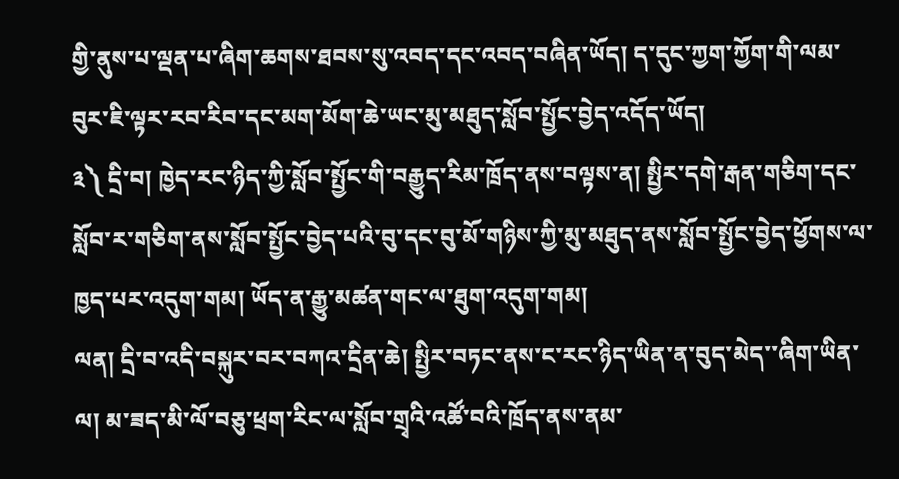གྱི་ནུས་པ་ལྡན་པ་ཞིག་ཆགས་ཐབས་སུ་འབད་དང་འབད་བཞིན་ཡོད། ད་དུང་ཀྱག་ཀྱོག་གི་ལམ་བུར་ཇི་ལྟར་རབ་རིབ་དང་མག་མོག་ཆེ་ཡང་མུ་མཐུད་སློབ་སྤྱོང་བྱེད་འདོད་ཡོད།
༣༽ དྲི་བ། ཁྱེད་རང་ཉིད་ཀྱི་སློབ་སྤྱོང་གི་བརྒྱུད་རིམ་ཁྲོད་ནས་བལྟས་ན། སྤྱིར་དགེ་རྒན་གཅིག་དང་སློབ་ར་གཅིག་ནས་སློབ་སྤྱོང་བྱེད་པའི་བུ་དང་བུ་མོ་གཉིས་ཀྱི་མུ་མཐུད་ནས་སློབ་སྤྱོང་བྱེད་ཕྱོགས་ལ་ཁྱད་པར་འདུག་གམ། ཡོད་ན་རྒྱུ་མཚན་གང་ལ་ཐུག་འདུག་གམ།
ལན། དྲི་བ་འདི་བསྐུར་བར་བཀའ་དྲིན་ཆེ། སྤྱིར་བཏང་ནས་ང་རང་ཉིད་ཡིན་ན་བུད་མེད་་ཞིག་ཡིན་ལ། མ་ཟད་མི་ལོ་བཅུ་ཕྲག་རིང་ལ་སློབ་གྲྭའི་འཚོ་བའི་ཁྲོད་ནས་ནམ་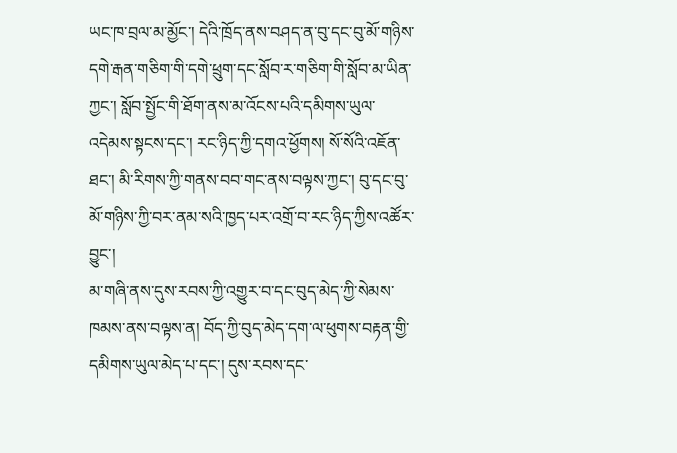ཡང་ཁ་བྲལ་མ་མྱོང་། དེའི་ཁྲོད་ནས་བཤད་ན་བུ་དང་བུ་མོ་གཉིས་དགེ་རྒན་གཅིག་གི་དགེ་ཕྲུག་དང་སློབ་ར་གཅིག་གི་སློབ་མ་ཡིན་ཀྱང་། སློབ་སྤྱོང་གི་ཐོག་ནས་མ་འོངས་པའི་དམིགས་ཡུལ་འདེམས་སྟངས་དང་། རང་ཉིད་ཀྱི་དགའ་ཕྱོགས། སོ་སོའི་འཇོན་ཐང་། མི་རིགས་ཀྱི་གནས་བབ་གང་ནས་བལྟས་ཀྱང་། བུ་དང་བུ་མོ་གཉིས་ཀྱི་བར་ནམ་སའི་ཁྱད་པར་འགྲོ་བ་རང་ཉིད་ཀྱིས་འཚོར་བྱུང་།
མ་གཞི་ནས་དུས་རབས་ཀྱི་འགྱུར་བ་དང་བུད་མེད་ཀྱི་སེམས་ཁམས་ནས་བལྟས་ན། བོད་ཀྱི་བུད་མེད་དག་ལ་ཕུགས་བརྟན་གྱི་དམིགས་ཡུལ་མེད་པ་དང་། དུས་རབས་དང་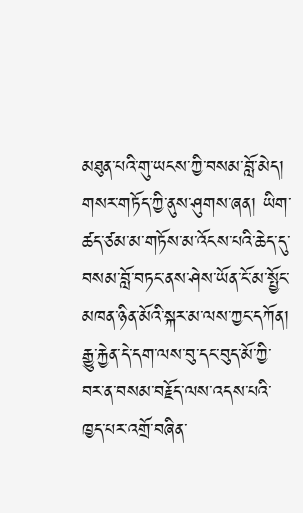མཐུན་པའི་གུ་ཡངས་ཀྱི་བསམ་བློ་མེད། གསར་གཏོད་ཀྱི་ནུས་ཤུགས་ཞན། ཡིག་ཚད་ཙམ་མ་གཏོས་མ་འོངས་པའི་ཆེད་དུ་བསམ་བློ་བཏང་ནས་ཤེས་ཡོན་ངོ་མ་སྤྱོང་མཁན་ཉིན་མོའི་སྐར་མ་ལས་ཀྱང་དཀོན། རྒྱུ་རྐྱེན་དེ་དག་ལས་བུ་དང་བུད་མོ་ཀྱི་བར་ན་བསམ་བརྗོད་ལས་འདས་པའི་ཁྱད་པར་འགྲོ་བཞིན་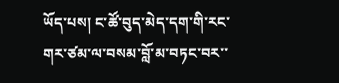ཡོད་པས། ང་ཚོ་བུད་མེད་དག་གི་རང་གར་ཙམ་ལ་བསམ་བློ་མ་བཏང་བར་་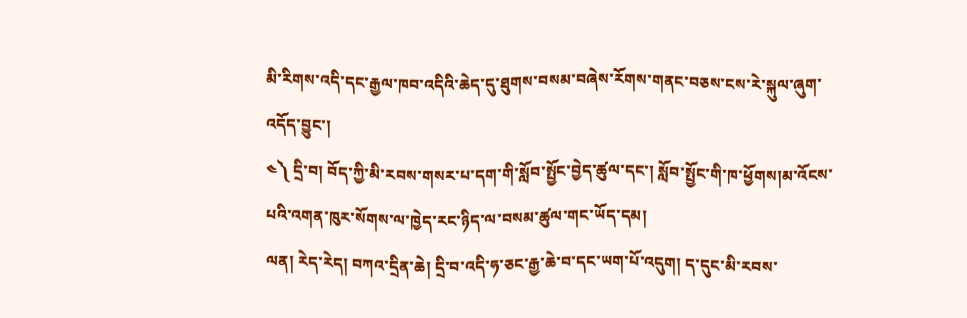མི་རིགས་འདི་དང་རྒྱལ་ཁབ་འདིའི་ཆེད་དུ་ཐུགས་བསམ་བཞེས་རོགས་གནང་བཅས་ངས་རེ་སྐུལ་ཞུག་འདོད་བྱུང་།
༤༽ དྲི་བ། བོད་ཀྱི་མི་རབས་གསར་པ་དག་གི་སློབ་སྤྱོང་བྱེད་ཚུལ་དང་། སློབ་སྤྱོང་གི་ཁ་ཕྱོགས།མ་འོངས་པའི་འགན་ཁུར་སོགས་ལ་ཁྱེད་རང་ཉིད་ལ་བསམ་ཚུལ་གང་ཡོད་དམ།
ལན། རེད་རེད། བཀའ་དྲིན་ཆེ། དྲི་བ་འདི་ཧ་ཅང་རྒྱ་ཆེ་བ་དང་ཡག་པོ་འདུག། ད་དུང་མི་རབས་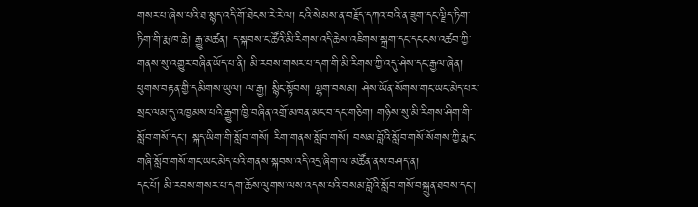གསར་པ་ཞེས་པའི་ཐ་སྙད་འདི་གོ་ཐེངས་རེ་རེ་ལ། ངའི་སེམས་ན་བརྗོད་དཀའ་བའི་ན་ཟུག་དང་ལྗིད་ཏིག་ཏིག་གི་རྨ་ཁ་ཆེ། རྒྱུ་མཚན། ད་སྐབས་ང་ཚོའི་མི་རིགས་འདི་ཆེས་འཇིགས་སྐྲག་དང་དངངས་འཚབ་ཀྱི་གནས་སུ་འགྱུར་བཞིན་ཡོད་པ་ནི། མི་རབས་གསར་པ་དག་གི་མི་རིགས་ཀྱི་འདུ་ཤེས་དང་རྒྱལ་ཞེན། ཕུགས་བརྟན་གྱི་དམིགས་ཡུལ། ལ་རྒྱ། སྙིང་སྟོབས། ལྷག་བསམ། ཤེས་ཡོན་སོགས་གང་ཡང་མེད་པར་སྲང་ལམ་དུ་འཁྱམས་པའི་རྒྱུག་ཁྱི་བཞིན་འགྲོ་མཁན་མང་བ་དང་གཅིག། གཉིས་སུ་མི་རིགས་ཤིག་གི་སློབ་གསོ་དང་། སྐད་ཡིག་གི་སློབ་གསོ། རིག་གནས་སློབ་གསོ། བསམ་བློའི་སློབ་གསོ་སོགས་ཀྱི་རྨང་གཞི་སློབ་གསོ་གང་ཡང་མེད་པའི་གནས་སྐབས་འདི་འདྲ་ཞིག་ལ་མཚོན་ནས་བཤད་ན།
དང་པོ། མི་རབས་གསར་པ་དག་ཆོས་ལུགས་ལས་འདས་པའི་བསམ་བློའི་སློབ་གསོ་བསྐྲུན་ཐབས་དང་།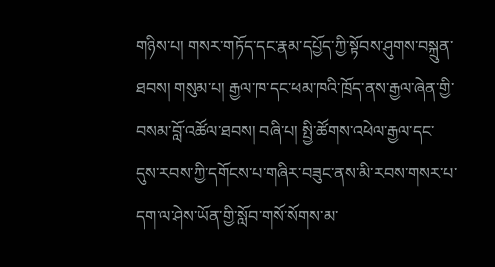གཉིས་པ། གསར་གཏོད་དང་རྣམ་དཔྱོད་ཀྱི་སྟོབས་ཤུགས་བསྐྲུན་ཐབས། གསུམ་པ། རྒྱལ་ཁ་དང་ཕམ་ཁའི་ཁྲོད་ནས་རྒྱལ་ཞེན་གྱི་བསམ་བློ་འཚོལ་ཐབས། བཞི་པ། སྤྱི་ཚོགས་འཕེལ་རྒྱལ་དང་དུས་རབས་ཀྱི་དགོངས་པ་གཞིར་བཟུང་ནས་མི་རབས་གསར་པ་དག་ལ་ཤེས་ཡོན་གྱི་སློབ་གསོ་སོགས་མ་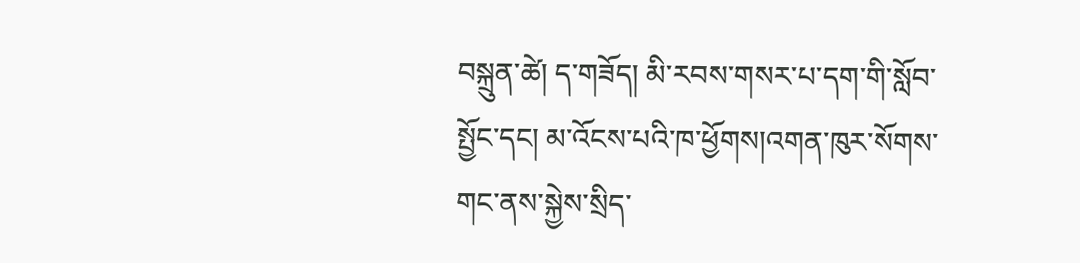བསྐྲུན་ཚེ། ད་གཟོད། མི་རབས་གསར་པ་དག་གི་སློབ་སྤྱོང་དང། མ་འོངས་པའི་ཁ་ཕྱོགས།འགན་ཁུར་སོགས་གང་ནས་སྐྱེས་སྲིད་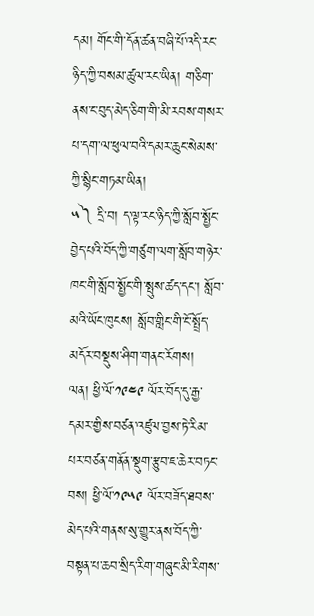དམ། གོང་གི་དོན་ཚན་བཞི་པོ་འདི་རང་ཉིད་ཀྱི་བསམ་ཚུལ་རང་ཡིན། གཅིག་ནས་ང་བུད་མེད་ཅིག་གི་མི་རབས་གསར་པ་དག་ལ་ཕུལ་བའི་དམར་ཆུང་སེམས་ཀྱི་སྙིང་གཏམ་ཡིན།
༥༽ དྲི་བ། ད་ལྟ་རང་ཉིད་ཀྱི་སློབ་སྤྱོང་བྱེད་པའི་བོད་ཀྱི་གཙུག་ལག་སློབ་གཉེར་ཁང་གི་སློབ་སྤྱོང་གི་སྤུས་ཚད་དང་། སློབ་མའི་ཡོང་ཁུངས། སློབ་གླིང་གི་ངོ་སྤྲོད་མདོར་བསྡུས་ཤིག་གནང་རོགས།
ལན། ཕྱི་ལོ་༡༩༤༩ ལོར་བོད་དུ་རྒྱ་དམར་གྱིས་བཙན་འཛུལ་བྱས་ཏེ་རིམ་པར་བཙན་གནོན་སྡུག་རྩུབ་ཇ་ཆེར་བཏང་བས། ཕྱི་ལོ་༡༩༥༩ ལོར་བཟོད་ཐབས་མེད་པའི་གནས་སུ་གྱུར་ནས་བོད་ཀྱི་བསྟན་པ་ཆབ་སྲིད་རིག་གཞུང་མི་རིགས་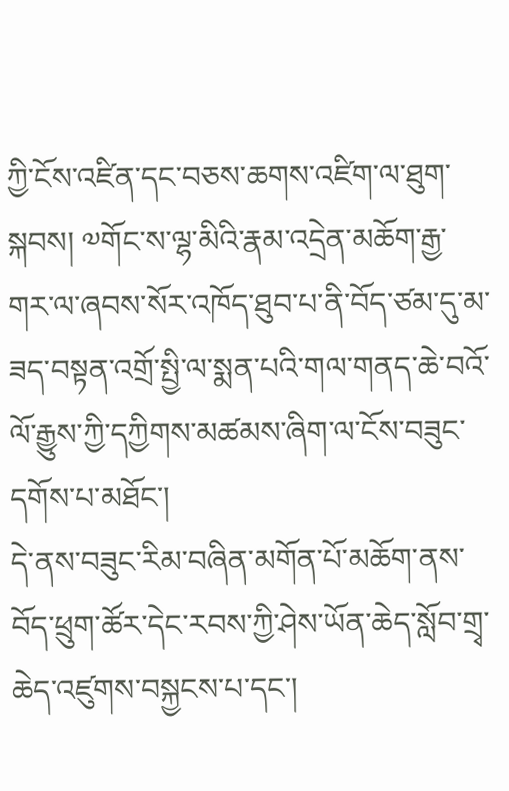ཀྱི་ངོས་འཛིན་དང་བཅས་ཆགས་འཛིག་ལ་ཐུག་སྐབས། ༧གོང་ས་ལྷ་མིའི་རྣམ་འདྲེན་མཆོག་རྒྱ་གར་ལ་ཞབས་སོར་འཁོད་ཐུབ་པ་ནི་བོད་ཙམ་དུ་མ་ཟད་བསྟན་འགྲོ་སྤྱི་ལ་སྨན་པའི་གལ་གནད་ཆེ་བའོ་ལོ་རྒྱུས་ཀྱི་དཀྱིགས་མཚམས་ཞིག་ལ་ངོས་བཟུང་དགོས་པ་མཐོང་།
དེ་ནས་བཟུང་རིམ་བཞིན་མགོན་པོ་མཆོག་ནས་བོད་ཕྲུག་ཚོར་དེང་རབས་ཀྱི་ཤེས་ཡོན་ཆེད་སློབ་གྲྭ་ཆེད་འཛུགས་བསྐྱངས་པ་དང་།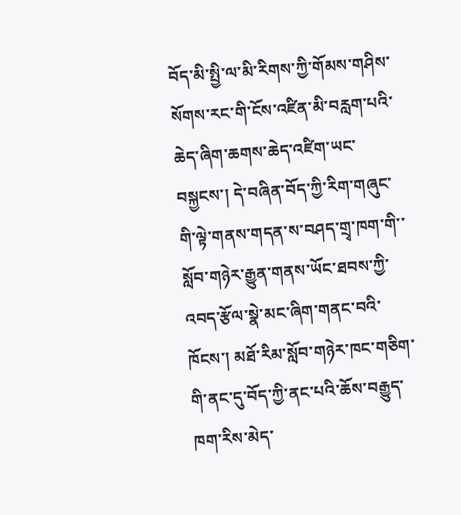བོད་མི་སྤྱི་ལ་མི་རིགས་ཀྱི་གོམས་གཤིས་སོགས་རང་གི་ངོས་འཛིན་མི་བརླག་པའི་ཆེད་ཞིག་ཆགས་ཆེད་འཛིག་ཡང་བསྐྱངས་། དེ་བཞིན་བོད་ཀྱི་རིག་གཞུང་གི་ལྟེ་གནས་གདན་ས་བཤད་གྲྭ་ཁག་གི་་སློབ་གཉེར་རྒྱུན་གནས་ཡོང་ཐབས་ཀྱི་འབད་རྩོལ་སྣེ་མང་ཞིག་གནང་བའི་ཁོངས་། མཐོ་རིམ་སློབ་གཉེར་ཁང་གཅིག་གི་ནང་དུ་བོད་ཀྱི་ནང་པའི་ཆོས་བརྒྱུད་ཁག་རིས་མེད་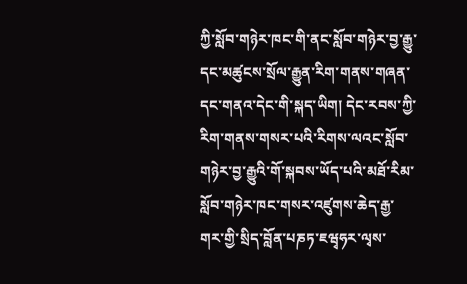ཀྱི་སློབ་གཉེར་ཁང་གི་ནང་སློབ་གཉེར་བྱ་རྒྱུ་དང་མཚུངས་སྲོལ་རྒྱུན་རིག་གནས་གཞན་དང་གནའ་དེང་གི་སྐད་ཡིག། དེང་རབས་ཀྱི་རིག་གནས་གསར་པའི་རིགས་ལའང་སློབ་གཉེར་བྱ་རྒྱུའི་གོ་སྐབས་ཡོད་པའི་མཐོ་རིམ་སློབ་གཉེར་ཁང་གསར་འཛུགས་ཆེད་རྒྱ་གར་གྱི་སྲིད་བློན་པཎཏ་ཇཝྭཧར་ལྭས་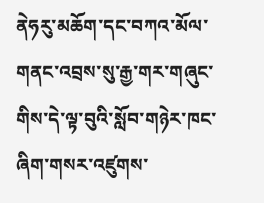ནེཧརུ་མཆོག་དང་བཀའ་མོལ་གནང་འབྲས་སུ་རྒྱ་གར་གཞུང་གིས་དེ་ལྟ་བུའི་སློབ་གཉེར་ཁང་ཞིག་གསར་འཛུགས་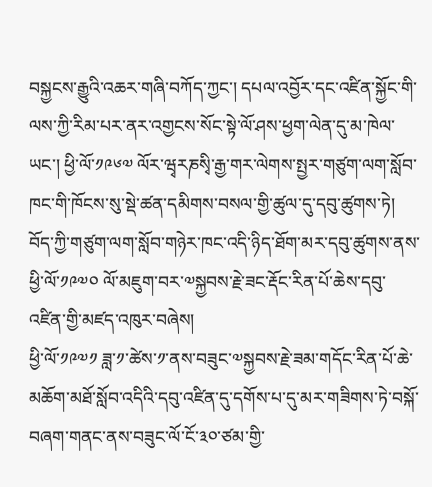བསྐྱངས་རྒྱུའི་འཆར་གཞི་བཀོད་ཀྱང་། དཔལ་འབྱོར་དང་འཛིན་སྐྱོང་གི་ལས་ཀྱི་རིམ་པར་ནར་འགྱངས་སོང་སྟེ་ལོ་ཤས་ཕྱག་ལེན་དུ་མ་ཁེལ་ཡང་། ཕྱི་ལོ་༡༩༦༧ ལོར་ཝྭརཎསྭི་རྒྱ་གར་ལེགས་སྤྱར་གཙུག་ལག་སློབ་ཁང་གི་ཁོངས་སུ་སྡེ་ཚན་དམིགས་བསལ་གྱི་ཚུལ་དུ་དབུ་ཚུགས་ཏེ། བོད་ཀྱི་གཙུག་ལག་སློབ་གཉེར་ཁང་འདི་ཉིད་ཐོག་མར་དབུ་ཚུགས་ནས་ཕྱི་ལོ་༡༩༧༠ ལོ་མཇུག་བར་༧སྐྱབས་རྗེ་ཟང་རྡོང་རིན་པོ་ཆེས་དབུ་འཛིན་གྱི་མཛད་འཁུར་བཞེས།
ཕྱི་ལོ་༡༩༧༡ ཟླ་༡་ཚེས་༡་ནས་བཟུང་༧སྐྱབས་རྗེ་ཟམ་གདོང་རིན་པོ་ཆེ་མཆོག་མཐོ་སློབ་འདིའི་དབུ་འཛིན་དུ་དགོས་པ་དུ་མར་གཟིགས་ཏེ་བསྐོ་བཞག་གནང་ནས་བཟུང་ལོ་ངོ་༣༠་ཙམ་གྱི་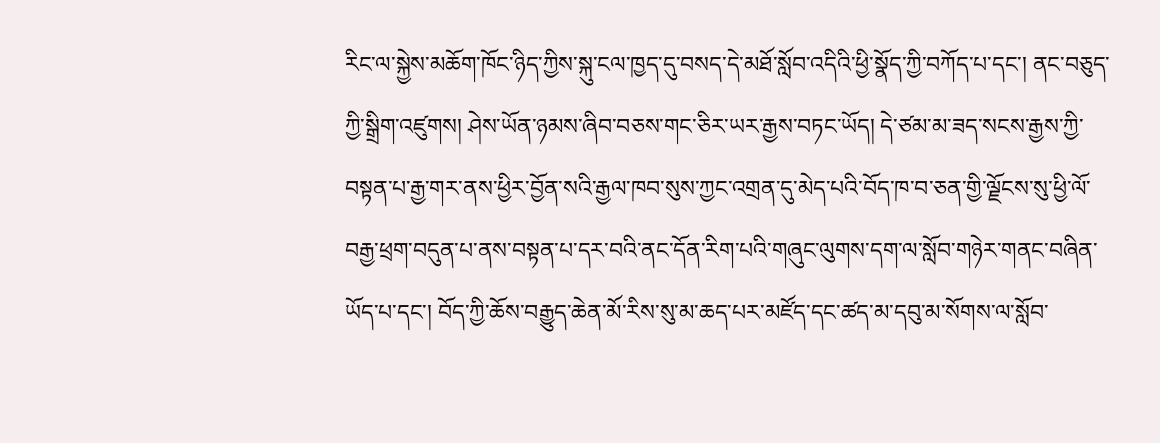རིང་ལ་སྐྱེས་མཆོག་ཁོང་ཉིད་ཀྱིས་སྐུ་ངལ་ཁྱད་དུ་བསད་དེ་མཐོ་སློབ་འདིའི་ཕྱི་སྣོད་ཀྱི་བཀོད་པ་དང་། ནང་བཅུད་ཀྱི་སྒྲིག་འཛུགས། ཤེས་ཡོན་ཉམས་ཞིབ་བཅས་གང་ཅིར་ཡར་རྒྱས་བཏང་ཡོད། དེ་ཙམ་མ་ཟད་སངས་རྒྱས་ཀྱི་བསྟན་པ་རྒྱ་གར་ནས་ཕྱིར་བྱོན་སའི་རྒྱལ་ཁབ་སུས་ཀྱང་འགྲན་དུ་མེད་པའི་བོད་ཁ་བ་ཅན་གྱི་ལྗོངས་སུ་ཕྱི་ལོ་བརྒྱ་ཕྲག་བདུན་པ་ནས་བསྟན་པ་དར་བའི་ནང་དོན་རིག་པའི་གཞུང་ལུགས་དག་ལ་སློབ་གཉེར་གནང་བཞིན་ཡོད་པ་དང་། བོད་ཀྱི་ཆོས་བརྒྱུད་ཆེན་མོ་རིས་སུ་མ་ཆད་པར་མཛོད་དང་ཚད་མ་དབུ་མ་སོགས་ལ་སློབ་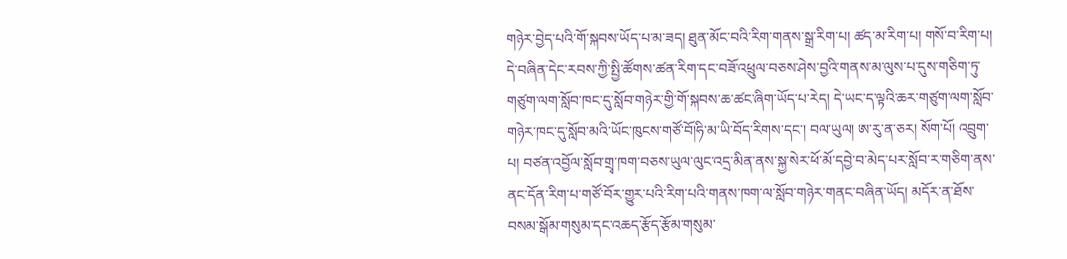གཉེར་བྱེད་པའི་གོ་སྐབས་ཡོད་པ་མ་ཟད། ཐུན་མོང་བའི་རིག་གནས་སྒྲ་རིག་པ། ཚད་མ་རིག་པ། གསོ་བ་རིག་པ། དེ་བཞིན་དེང་རབས་ཀྱི་སྤྱི་ཚོགས་ཚན་རིག་དང་བཟོ་འཕྲུལ་བཅས་ཤེས་བྱའི་གནས་མ་ལུས་པ་དུས་གཅིག་ཏུ་གཙུག་ལག་སློབ་ཁང་དུ་སློབ་གཉེར་གྱི་གོ་སྐབས་ཆ་ཚང་ཞིག་ཡོད་པ་རེད། དེ་ཡང་ད་ལྟའི་ཆར་གཙུག་ལག་སློབ་གཉེར་ཁང་དུ་སློབ་མའི་ཡོང་ཁུངས་གཙོ་བོ།ཧི་མ་ཡི་བོད་རིགས་དང་། བལ་ཡུལ། ཨ་རུ་ན་ཅར། སོག་པོ། འབྲུག་པ། བཙན་འབྱོལ་སློབ་གྲྭ་ཁག་བཅས་ཡུལ་ལུང་འདྲ་མིན་ནས་སྐྱ་སེར་ཕོ་མོ་དབྱེ་བ་མེད་པར་སློབ་ར་གཅིག་ནས་ནང་དོན་རིག་པ་གཙོ་བོར་གྱུར་པའི་རིག་པའི་གནས་ཁག་ལ་སློབ་གཉེར་གནང་བཞིན་ཡོད། མདོར་ན་ཐོས་བསམ་སྒོམ་གསུམ་དང་འཆད་རྩོད་རྩོམ་གསུམ་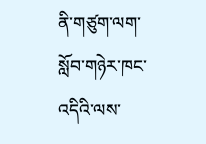ནི་གཙུག་ལག་སློབ་གཉེར་ཁང་འདིའི་ལས་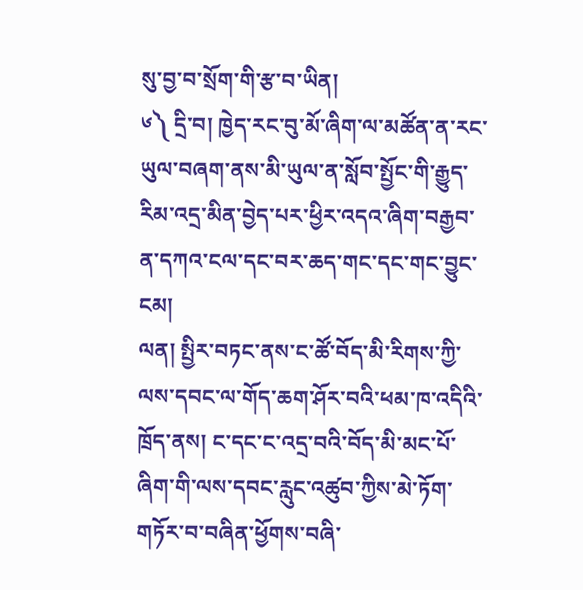སུ་བྱ་བ་སྲོག་གི་རྩ་བ་ཡིན།
༦༽ དྲི་བ། ཁྱེད་རང་བུ་མོ་ཞིག་ལ་མཚོན་ན་རང་ཡུལ་བཞག་ནས་མི་ཡུལ་ན་སློབ་སྤྱོང་གི་རྒྱུད་རིམ་འདྲ་མིན་བྱེད་པར་ཕྱིར་འདའ་ཞིག་བརྒྱབ་ན་དཀའ་ངལ་དང་བར་ཆད་གང་དང་གང་བྱུང་ངམ།
ལན། སྤྱིར་བཏང་ནས་ང་ཚོ་བོད་མི་རིགས་ཀྱི་ལས་དབང་ལ་གོད་ཆག་ཤོར་བའི་ཕམ་ཁ་འདིའི་ཁྲོད་ནས། ང་དང་ང་འདྲ་བའི་བོད་མི་མང་པོ་ཞིག་གི་ལས་དབང་རླུང་འཚུབ་ཀྱིས་མེ་ཏོག་གཏོར་བ་བཞིན་ཕྱོགས་བཞི་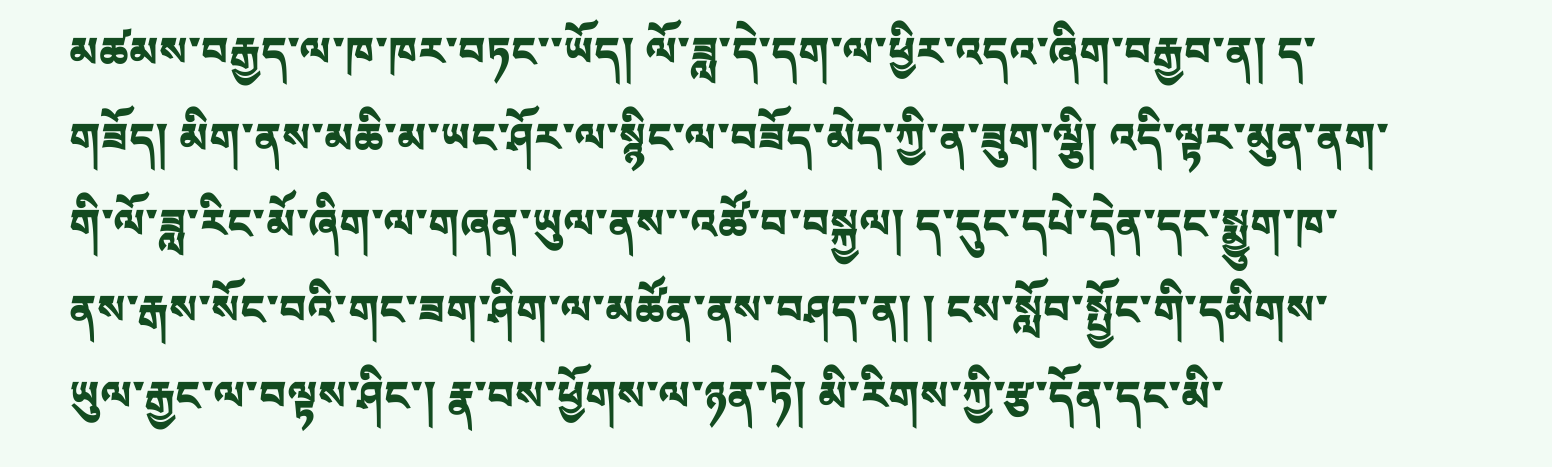མཚམས་བརྒྱད་ལ་ཁ་ཁར་བཏང་་ཡོད། ལོ་ཟླ་དེ་དག་ལ་ཕྱིར་འདའ་ཞིག་བརྒྱབ་ན། ད་གཟོད། མིག་ནས་མཆི་མ་ཡང་ཤོར་ལ་སྙིང་ལ་བཟོད་མེད་ཀྱི་ན་ཟུག་ལྕི། འདི་ལྟར་མུན་ནག་གི་ལོ་ཟླ་རིང་མོ་ཞིག་ལ་གཞན་ཡུལ་ནས་་འཚོ་བ་བསྐྱལ། ད་དུང་དཔེ་དེན་དང་སྨྱུག་ཁ་ནས་རྒས་སོང་བའི་གང་ཟག་ཤིག་ལ་མཚོན་ནས་བཤད་ན། ། ངས་སློབ་སྤྱོང་གི་དམིགས་ཡུལ་རྒྱང་ལ་བལྟས་ཤིང་། རྣ་བས་ཕྱོགས་ལ་ཉན་ཏེ། མི་རིགས་ཀྱི་རྩ་དོན་དང་མི་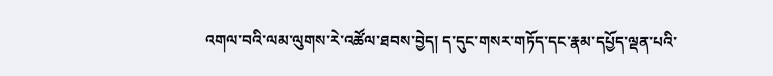འགལ་བའི་ལམ་ལུགས་རེ་འཚོལ་ཐབས་བྱེད། ད་དུང་གསར་གཏོད་དང་རྣམ་དཔྱོད་ལྡན་པའི་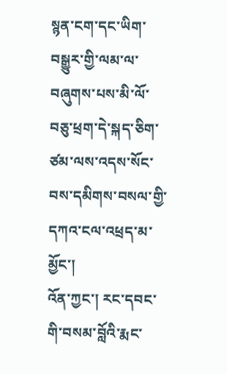སྙན་ངག་དང་ཡིག་བསྒྱུར་གྱི་ལམ་ལ་བཞུགས་པས་མི་ལོ་བཅུ་ཕྲག་དེ་སྐད་ཅིག་ཙམ་ལས་འདས་སོང་བས་དམིགས་བསལ་གྱི་དཀའ་ངལ་འཕྲད་མ་མྱོང་།
འོན་ཀྱང་། རང་དབང་གི་བསམ་བློའི་རྨང་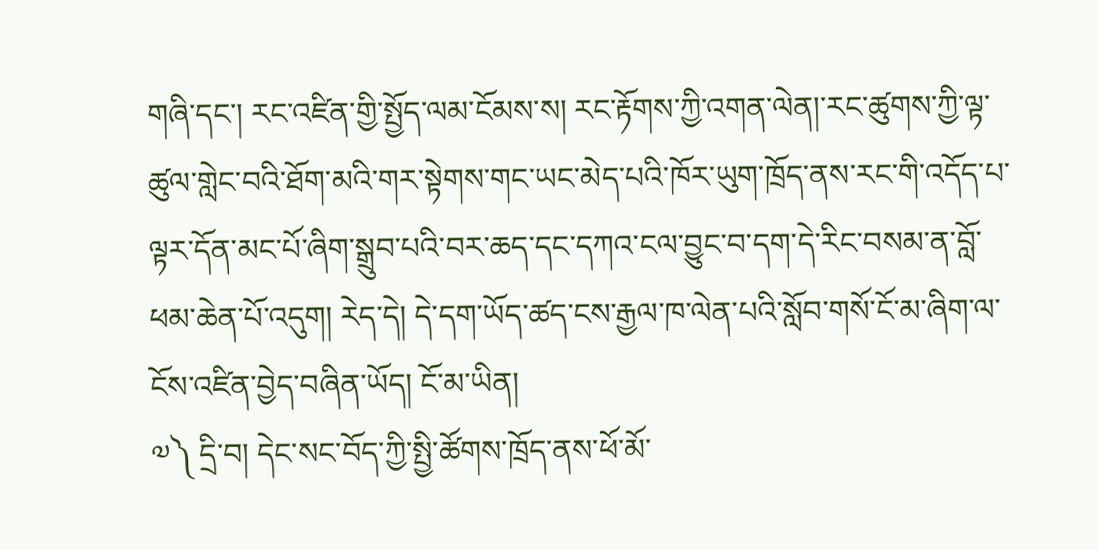གཞི་དང་། རང་འཛིན་གྱི་སྤྱོད་ལམ་ངོམས་ས། རང་རྟོགས་ཀྱི་འགན་ལེན།་རང་ཚུགས་ཀྱི་ལྟ་ཚུལ་གླེང་བའི་ཐོག་མའི་གར་སྟེགས་གང་ཡང་མེད་པའི་ཁོར་ཡུག་ཁྲོད་ནས་རང་གི་འདོད་པ་ལྟར་དོན་མང་པོ་ཞིག་སྒྲུབ་པའི་བར་ཆད་དང་དཀའ་ངལ་བྱུང་བ་དག་དེ་རིང་བསམ་ན་བློ་ཕམ་ཆེན་པོ་འདུག། རེད་དེ། དེ་དག་ཡོད་ཚད་ངས་རྒྱལ་ཁ་ལེན་པའི་སློབ་གསོ་ངོ་མ་ཞིག་ལ་ངོས་འཛིན་བྱེད་བཞིན་ཡོད། ངོ་མ་ཡིན།
༧༽ དྲི་བ། དེང་སང་བོད་ཀྱི་སྤྱི་ཚོགས་ཁྲོད་ནས་ཕོ་མོ་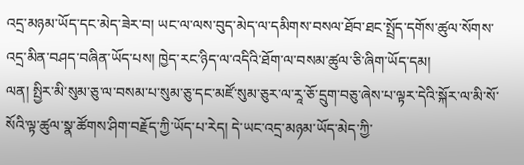འདྲ་མཉམ་ཡོད་དང་མེད་ཟེར་བ། ཡང་ལ་ལས་བུད་མེད་ལ་དམིགས་བསལ་ཐོབ་ཐང་སྤྲོད་དགོས་ཚུལ་སོགས་འདྲ་མིན་བཤད་བཞིན་ཡོད་པས། ཁྱེད་རང་ཉིད་ལ་འདིའི་ཐོག་ལ་བསམ་ཚུལ་ཅི་ཞིག་ཡོད་དམ།
ལན། སྤྱིར་མི་སུམ་ཅུ་ལ་བསམ་པ་སུམ་ཅུ་དང་མཛོ་སུམ་ཅུར་ལ་རཱ་ཅོ་དྲུག་བཅུ་ཞེས་པ་ལྟར་དེའི་སྐོར་ལ་མི་སོ་སོའི་ལྟ་ཚུལ་སྣ་ཚོགས་ཤིག་བརྗོད་ཀྱི་ཡོད་པ་རེད། དེ་ཡང་འདྲ་མཉམ་ཡོད་མེད་ཀྱི་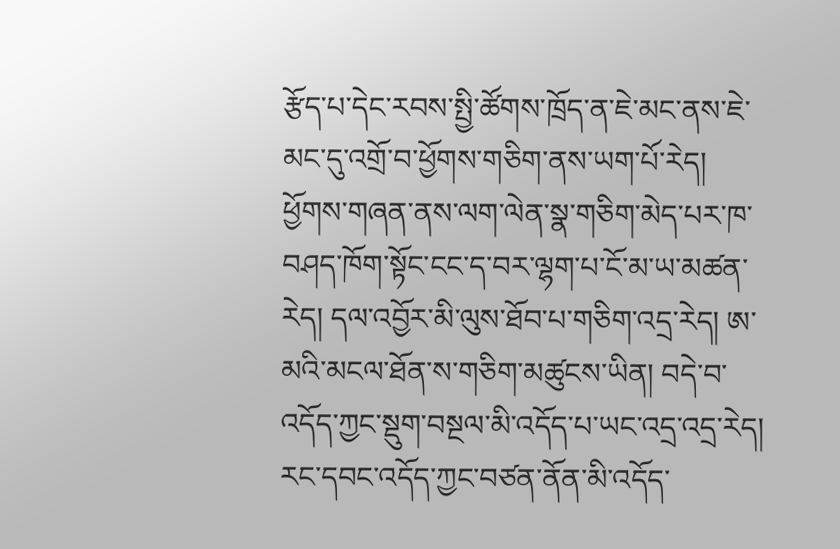རྩོད་པ་དེང་རབས་སྤྱི་ཚོགས་ཁྲོད་ན་ཇེ་མང་ནས་ཇེ་མང་དུ་འགྲོ་བ་ཕྱོགས་གཅིག་ནས་ཡག་པོ་རེད། ཕྱོགས་གཞན་ནས་ལག་ལེན་སྣ་གཅིག་མེད་པར་ཁ་བཤད་ཁོག་སྟོང་ངང་ད་བར་ལྷག་པ་ངོ་མ་ཡ་མཚན་རེད། དལ་འབྱོར་མི་ལུས་ཐོབ་པ་གཅིག་འདྲ་རེད། ཨ་མའི་མངལ་ཐོན་ས་གཅིག་མཚུངས་ཡིན། བདེ་བ་འདོད་ཀྱང་སྡུག་བསྔལ་མི་འདོད་པ་ཡང་འདྲ་འདྲ་རེད། རང་དབང་འདོད་ཀྱང་བཙན་ནོན་མི་འདོད་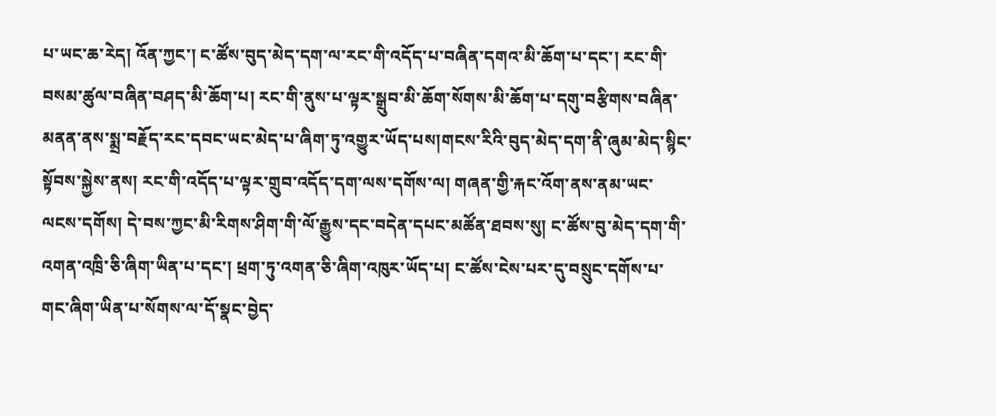པ་ཡང་ཆ་རེད། འོན་ཀྱང་། ང་ཚོས་བུད་མེད་དག་ལ་རང་གི་འདོད་པ་བཞིན་དགའ་མི་ཆོག་པ་དང་། རང་གི་བསམ་ཚུལ་བཞིན་བཤད་མི་ཆོག་པ། རང་གི་ནུས་པ་ལྟར་སྒྲུབ་མི་ཆོག་སོགས་མི་ཆོག་པ་དགུ་བརྩིགས་བཞིན་མནན་ནས་སྨྲ་བརྗོད་རང་དབང་ཡང་མེད་པ་ཞིག་ཏུ་འགྱུར་ཡོད་པས།གངས་རིའི་བུད་མེད་དག་ནི་ཞུམ་མེད་སྙིང་སྟོབས་སྐྱེས་ནས། རང་གི་འདོད་པ་ལྟར་གྲུབ་འདོད་དག་ལས་དགོས་ལ། གཞན་གྱི་རྐང་འོག་ནས་ནམ་ཡང་ལངས་དགོས། དེ་བས་ཀྱང་མི་རིགས་ཤིག་གི་ལོ་རྒྱུས་དང་བདེན་དཔང་མཚོན་ཐབས་སུ། ང་ཚོས་བུ་མེད་དག་གི་འགན་འཁྲི་ཅི་ཞིག་ཡིན་པ་དང་། ཕྲག་ཏུ་འགན་ཅི་ཞིག་འཁུར་ཡོད་པ། ང་ཚོས་ངེས་པར་དུ་བསྲུང་དགོས་པ་གང་ཞིག་ཡིན་པ་སོགས་ལ་དོ་སྣང་བྱེད་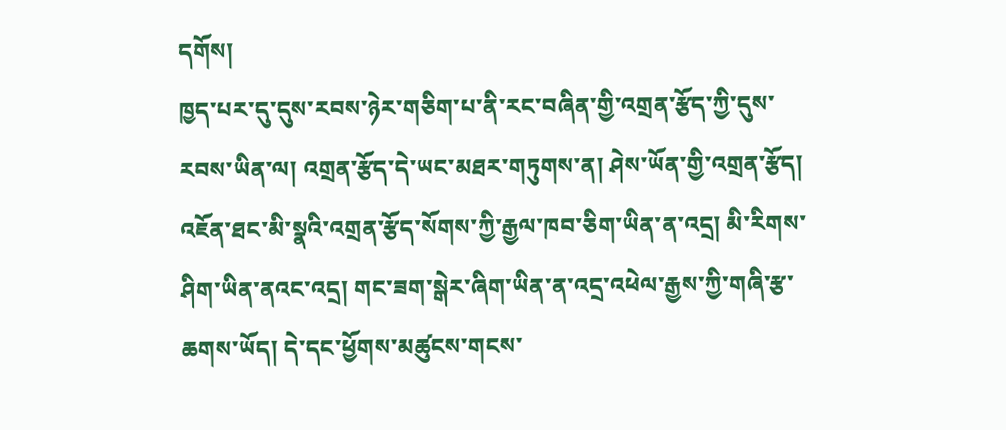དགོས།
ཁྱད་པར་དུ་དུས་རབས་ཉེར་གཅིག་པ་ནི་རང་བཞིན་གྱི་འགྲན་རྩོད་ཀྱི་དུས་རབས་ཡིན་ལ། འགྲན་རྩོད་དེ་ཡང་མཐར་གཏུགས་ན། ཤེས་ཡོན་གྱི་འགྲན་རྩོད། འཇོན་ཐང་མི་སྣའི་འགྲན་རྩོད་སོགས་ཀྱི་རྒྱལ་ཁབ་ཅིག་ཡིན་ན་འདྲ། མི་རིགས་ཤིག་ཡིན་ནའང་འདྲ། གང་ཟག་སྒེར་ཞིག་ཡིན་ན་འདྲ་འཕེལ་རྒྱས་ཀྱི་གཞི་རྩ་ཆགས་ཡོད། དེ་དང་ཕྱོགས་མཚུངས་གངས་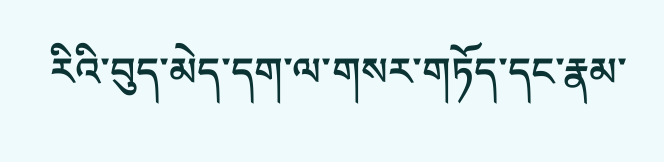རིའི་བུད་མེད་དག་ལ་གསར་གཏོད་དང་རྣམ་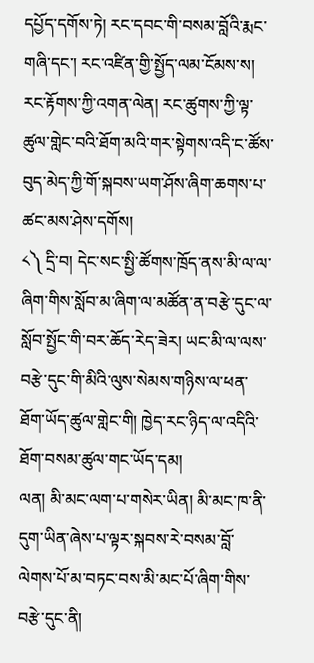དཔྱོད་དགོས་ཏེ། རང་དབང་གི་བསམ་བློའི་རྨང་གཞི་དང་། རང་འཛིན་གྱི་སྤྱོད་ལམ་ངོམས་ས། རང་རྟོགས་ཀྱི་འགན་ལེན། རང་ཚུགས་ཀྱི་ལྟ་ཚུལ་གླེང་བའི་ཐོག་མའི་གར་སྟེགས་འདི་ང་ཚོས་བུད་མེད་ཀྱི་གོ་སྐབས་ཡག་ཤོས་ཞིག་ཆགས་པ་ཚང་མས་ཤེས་དགོས།
༨༽ དྲི་བ། དེང་སང་སྤྱི་ཚོགས་ཁྲོད་ནས་མི་ལ་ལ་ཞིག་གིས་སློབ་མ་ཞིག་ལ་མཚོན་ན་བརྩེ་དུང་ལ་སློབ་སྤྱོང་གི་བར་ཆོད་རེད་ཟེར། ཡང་མི་ལ་ལས་བརྩེ་དུང་གི་མིའི་ལུས་སེམས་གཉིས་ལ་ཕན་ཐོག་ཡོད་ཚུལ་གླེང་གི། ཁྱེད་རང་ཉིད་ལ་འདིའི་ཐོག་བསམ་ཚུལ་གང་ཡོད་དམ།
ལན། མི་མང་ལག་པ་གསེར་ཡིན། མི་མང་ཁ་ནི་དུག་ཡིན་ཞེས་པ་ལྟར་སྐབས་རེ་བསམ་བློ་ལེགས་པོ་མ་བཏང་བས་མི་མང་པོ་ཞིག་གིས་བརྩེ་དུང་ནི།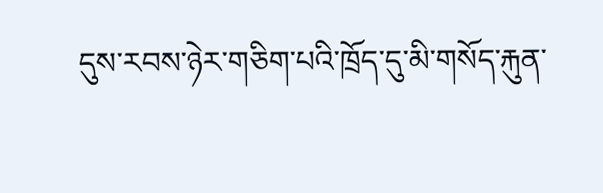དུས་རབས་ཉེར་གཅིག་པའི་ཁྲོད་དུ་མི་གསོད་རྐུན་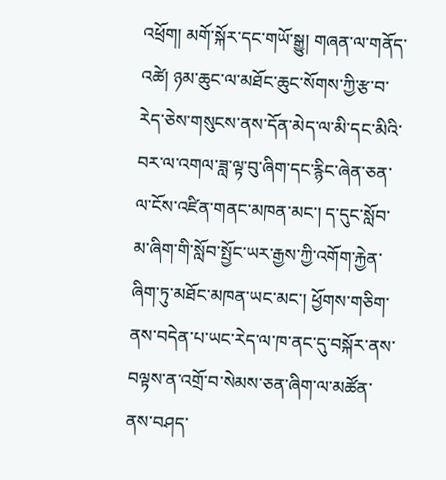འཕྲོག། མགོ་སྐོར་དང་གཡོ་སྒྱུ། གཞན་ལ་གནོད་འཚེ། ཉམ་ཆུང་ལ་མཐོང་ཆུང་སོགས་ཀྱི་རྩ་བ་རེད་ཅེས་གསུངས་ནས་དོན་མེད་ལ་མི་དང་མིའི་བར་ལ་འགལ་ཟླ་ལྟ་བུ་ཞིག་དང་རྙིང་ཞེན་ཅན་ལ་ངོས་འཛིན་གནང་མཁན་མང་། ད་དུང་སློབ་མ་ཞིག་གི་སློབ་སྤྱོང་ཡར་རྒྱས་ཀྱི་འགོག་རྐྱེན་ཞིག་ཏུ་མཐོང་མཁན་ཡང་མང་། ཕྱོགས་གཅིག་ནས་བདེན་པ་ཡང་རེད་ལ་ཁ་ནང་དུ་བསྐོར་ནས་བལྟས་ན་འགྲོ་བ་སེམས་ཅན་ཞིག་ལ་མཚོན་ནས་བཤད་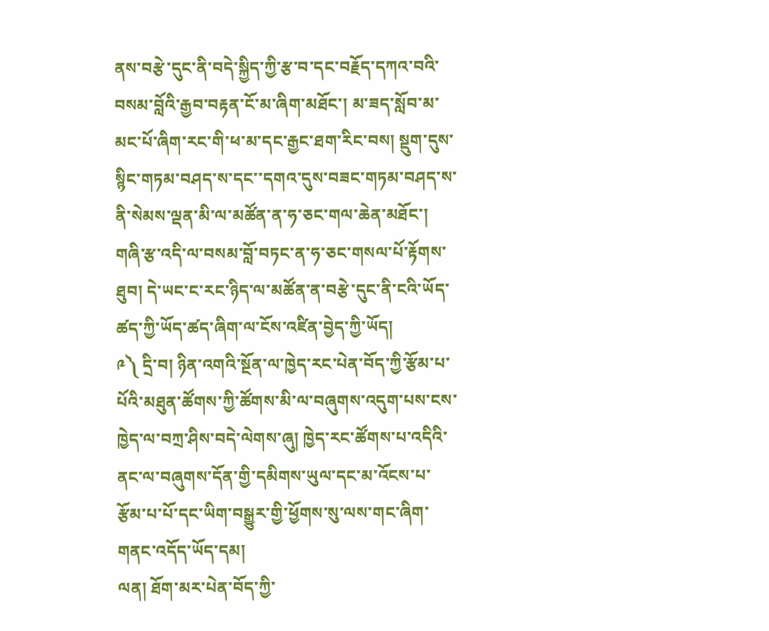ནས་བརྩེ་དུང་ནི་བདེ་སྐྱིད་ཀྱི་རྩ་བ་དང་བརྗོད་དཀའ་བའི་བསམ་བློའི་རྒྱབ་བརྟན་ངོ་མ་ཞིག་མཐོང་། མ་ཟད་སློབ་མ་མང་པོ་ཞིག་རང་གི་ཕ་མ་དང་རྒྱང་ཐག་རིང་བས། སྡུག་དུས་སྙིང་གཏམ་བཤད་ས་དང་་དགའ་དུས་བཟང་གཏམ་བཤད་ས་ནི་སེམས་ལྡན་མི་ལ་མཚོན་ན་ཧ་ཅང་གལ་ཆེན་མཐོང་། གཞི་རྩ་འདི་ལ་བསམ་བློ་བཏང་ན་ཧ་ཅང་གསལ་པོ་རྟོགས་ཐུབ། དེ་ཡང་ང་རང་ཉིད་ལ་མཚོན་ན་བརྩེ་དུང་ནི་ངའི་ཡོད་ཚད་ཀྱི་ཡོད་ཚད་ཞིག་ལ་ངོས་འཛིན་བྱེད་ཀྱི་ཡོད།
༩༽ དྲི་བ། ཉིན་འགའི་སྔོན་ལ་ཁྱེད་རང་པེན་བོད་ཀྱི་རྩོམ་པ་པོའི་མཐུན་ཚོགས་ཀྱི་ཚོགས་མི་ལ་བཞུགས་འདུག་པས་ངས་ཁྱེད་ལ་བཀྲ་ཤིས་བདེ་ལེགས་ཞུ། ཁྱེད་རང་ཚོགས་པ་འདིའི་ནང་ལ་བཞུགས་དོན་གྱི་དམིགས་ཡུལ་དང་མ་འོངས་པ་རྩོམ་པ་པོ་དང་ཡིག་བསྒྱུར་གྱི་ཕྱོགས་སུ་ལས་གང་ཞིག་གནང་འདོད་ཡོད་དམ།
ལན། ཐོག་མར་པེན་བོད་ཀྱི་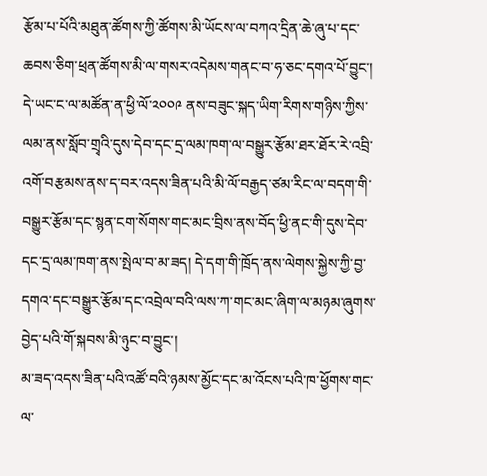རྩོམ་པ་པོའི་མཐུན་ཚོགས་ཀྱི་ཚོགས་མི་ཡོངས་ལ་བཀའ་དྲིན་ཆེ་ཞུ་པ་དང་ཆབས་ཅིག་ཕྲན་ཚོགས་མི་ལ་གསར་འདེམས་གནང་བ་ཧ་ཅང་དགའ་པོ་བྱུང་། དེ་ཡང་ང་ལ་མཚོན་ན་ཕྱི་ལོ་༢༠༠༩ ནས་བཟུང་སྐད་ཡིག་རིགས་གཉིས་ཀྱིས་ལམ་ནས་སློབ་གྲྭའི་དུས་དེབ་དང་དྲ་ལམ་ཁག་ལ་བསྒྱུར་རྩོམ་ཐར་ཐོར་རེ་འབྲི་འགོ་བརྩམས་ནས་ད་བར་འདས་ཟིན་པའི་མི་ལོ་བརྒྱད་ཙམ་རིང་ལ་བདག་གི་བསྒྱུར་རྩོམ་དང་སྙན་ངག་སོགས་གང་མང་བྲིས་ནས་བོད་ཕྱི་ནང་གི་དུས་དེབ་དང་དྲ་ལམ་ཁག་ནས་སྤེལ་བ་མ་ཟད། དེ་དག་གི་ཁྲོད་ནས་ལེགས་སྐྱེས་ཀྱི་བྱ་དགའ་དང་བསྒྱུར་རྩོམ་དང་འབྲེལ་བའི་ལས་ཀ་གང་མང་ཞིག་ལ་མཉམ་ཞུགས་བྱེད་པའི་གོ་སྐབས་མི་ཉུང་བ་བྱུང་།
མ་ཟད་འདས་ཟིན་པའི་འཚོ་བའི་ཉམས་མྱོང་དང་མ་འོངས་པའི་ཁ་ཕྱོགས་གང་ལ་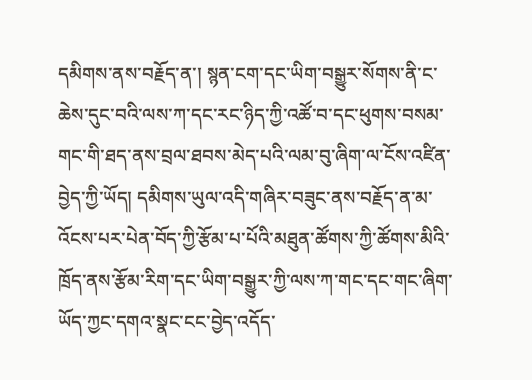དམིགས་ནས་བརྗོད་ན་། སྙན་ངག་དང་ཡིག་བསྒྱུར་སོགས་ནི་ང་ཆེས་དུང་བའི་ལས་ཀ་དང་རང་ཉིད་ཀྱི་འཚོ་བ་དང་ཕུགས་བསམ་གང་གི་ཐད་ནས་བྲལ་ཐབས་མེད་པའི་ལམ་བུ་ཞིག་ལ་ངོས་འཛིན་བྱེད་ཀྱི་ཡོད། དམིགས་ཡུལ་འདི་གཞིར་བཟུང་ནས་བརྗོད་ན་མ་འོངས་པར་པེན་བོད་ཀྱི་རྩོམ་པ་པོའི་མཐུན་ཚོགས་ཀྱི་ཚོགས་མིའི་ཁྲོད་ནས་རྩོམ་རིག་དང་ཡིག་བསྒྱུར་ཀྱི་ལས་ཀ་གང་དང་གང་ཞིག་ཡོད་ཀྱང་དགའ་སྣང་ངང་བྱེད་འདོད་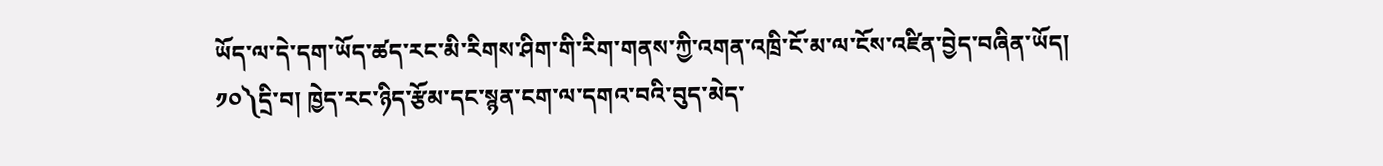ཡོད་ལ་དེ་དག་ཡོད་ཚད་རང་མི་རིགས་ཤིག་གི་རིག་གནས་ཀྱི་འགན་འཁྲི་ངོ་མ་ལ་ངོས་འཛིན་བྱེད་བཞིན་ཡོད།
༡༠༽དྲི་བ། ཁྱེད་རང་ཉིད་རྩོམ་དང་སྙན་ངག་ལ་དགའ་བའི་བུད་མེད་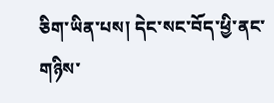ཅིག་ཡིན་པས། དེང་སང་བོད་ཕྱི་ནང་གཉིས་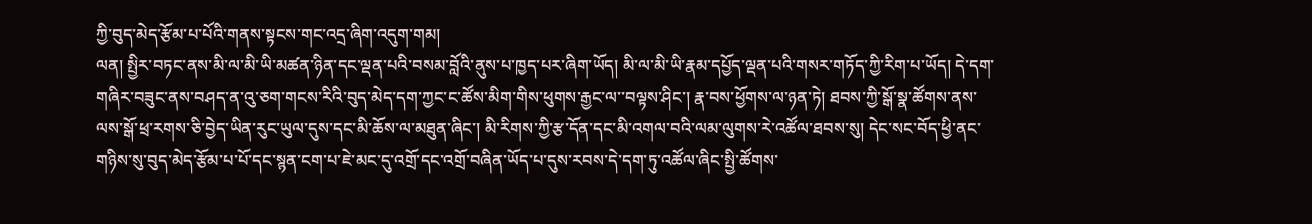ཀྱི་བུད་མེད་རྩོམ་པ་པོའི་གནས་སྟངས་གང་འདྲ་ཞིག་འདུག་གམ།
ལན། སྤྱིར་བཏང་ནས་མི་ལ་མི་ཡི་མཚན་ཉིན་དང་ལྡན་པའི་བསམ་བློའི་ནུས་པ་ཁྱད་པར་ཞིག་ཡོད། མི་ལ་མི་ཡི་རྣམ་དཔྱོད་ལྡན་པའི་གསར་གཏོད་ཀྱི་རིག་པ་ཡོད། དེ་དག་གཞིར་བཟུང་ནས་བཤད་ན་འུ་ཅག་གངས་རིའི་བུད་མེད་དག་ཀྱང་ང་ཚོས་མིག་གིས་ཕུགས་རྒྱང་ལ་་བལྟས་ཤིང་། རྣ་བས་ཕྱོགས་ལ་ཉན་ཏེ། ཐབས་ཀྱི་སྒོ་སྣ་ཚོགས་ནས་ལས་སྒོ་ཕྲ་རགས་ཅི་བྱེད་ཡིན་རུང་ཡུལ་དུས་དང་མི་ཆོས་ལ་མཐུན་ཞིང་། མི་རིགས་ཀྱི་རྩ་དོན་དང་མི་འགལ་བའི་ལམ་ལུགས་རེ་འཚོལ་ཐབས་སུ། དེང་སང་བོད་ཕྱི་ནང་གཉིས་སུ་བུད་མེད་རྩོམ་པ་པོ་དང་སྙན་ངག་པ་ཇེ་མང་དུ་འགྲོ་དང་འགྲོ་བཞིན་ཡོད་པ་དུས་རབས་དེ་དག་ཏུ་འཚོལ་ཞིང་སྤྱི་ཚོགས་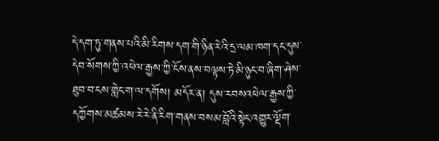དེ་དག་ཏུ་གནས་པའི་མི་རིགས་དག་གི་ཉིན་རེའི་དྲ་ལམ་ཁག་དང་དུས་དེབ་སོགས་ཀྱི་འཕེལ་རྒྱས་ཀྱི་ངོས་ནས་བལྟས་ཏེ་མི་ཉུང་བ་ཞིག་ཤེས་ཐུབ་བ་ངས་གླེང་ག་ལ་དགོས། མདོར་ན། དུས་རབསའཕེལ་རྒྱས་ཀྱི་དཀྱོགས་མཚམས་རེ་རེ་ནི་རིག་གནས་བསམ་བློའི་སྟེང་འགྱུར་ལྡོག་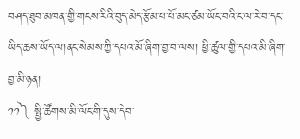བཤད་ཐུབ་མཁན་གྱི་གངས་རིའི་བུད་མེད་རྩོམ་པ་པོ་མང་ཙམ་ཡོང་བའི་ང་ལ་རེ་བ་དང་ཡིད་ཆས་ཡོད་ལ།ནང་སེམས་ཀྱི་དཔའ་མོ་ཞིག་བྱ་བ་ལས། ཕྱི་ཚུལ་གྱི་དཔའ་མི་ཞིག་བྱ་མི་ཉན།
༡༡༽ སྤྱི་ཚོགས་མི་ལོང་གི་དུས་དེབ་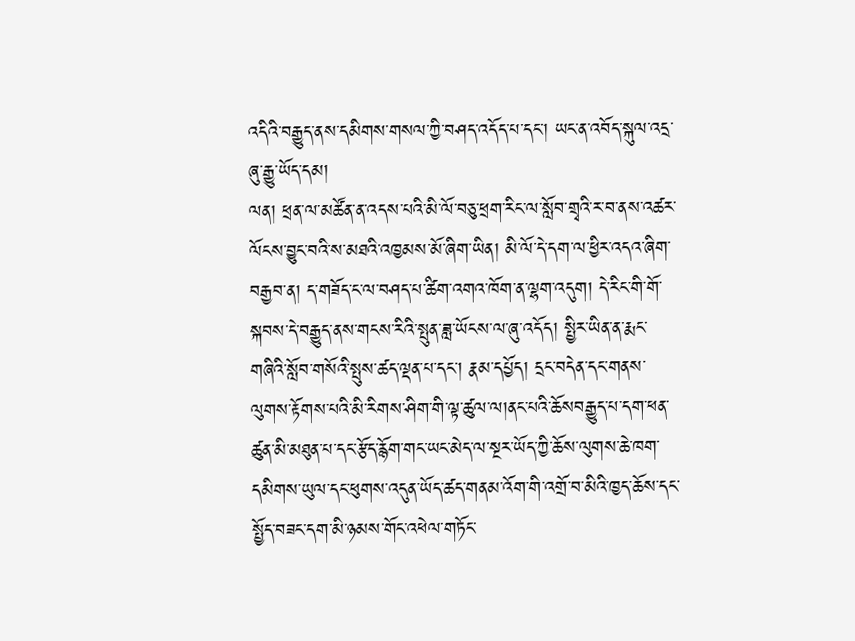འདིའི་བརྒྱུད་ནས་དམིགས་གསལ་ཀྱི་བཤད་འདོད་པ་དང་། ཡང་ན་འབོད་སྐུལ་འདྲ་ཞུ་རྒྱུ་ཡོད་དམ།
ལན། ཕྲན་ལ་མཚོན་ན་འདས་པའི་མི་ལོ་བཅུ་ཕྲག་རིང་ལ་སློབ་གྲྭའི་ར་བ་ནས་འཚར་ལོངས་བྱུང་བའི་ས་མཐའི་འཁྱམས་མོ་ཞིག་ཡིན། མི་ལོ་དེ་དག་ལ་ཕྱིར་འདའ་ཞིག་བརྒྱབ་ན། ད་གཟོད་ང་ལ་བཤད་པ་ཚིག་འགའ་ཁོག་ན་ལྷག་འདུག། དེ་རིང་གི་གོ་སྐབས་དེ་བརྒྱུད་ནས་གངས་རིའི་སྤུན་ཟླ་ཡོངས་ལ་ཞུ་འདོད། སྤྱིར་ཡིན་ན་རྨང་གཞིའི་སློབ་གསོའི་སྤུས་ཚད་ལྡན་པ་དང་། རྣམ་དཔྱོད། དྲང་བདེན་དང་གནས་ལུགས་རྟོགས་པའི་མི་རིགས་ཤིག་གི་ལྟ་ཚུལ་ལ།ནང་པའི་ཆོསབརྒྱུད་པ་དག་ཕན་ཚུན་མི་མཐུན་པ་དང་རྩོད་རྙོག་གང་ཡང་མེད་ལ་སྔར་ཡོད་ཀྱི་ཆོས་ལུགས་ཆེ་ཁག་དམིགས་ཡུལ་དང་ཕུགས་འདུན་ཡོད་ཚད་གནམ་འོག་གི་འགྲོ་བ་མིའི་ཁྱད་ཆོས་དང་སྤྱོད་བཟང་དག་མི་ཉམས་གོང་འཕེལ་གཏོང་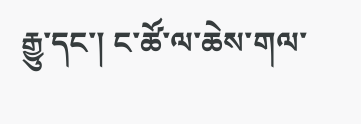རྒྱུ་དང་། ང་ཚོ་ལ་ཆེས་གལ་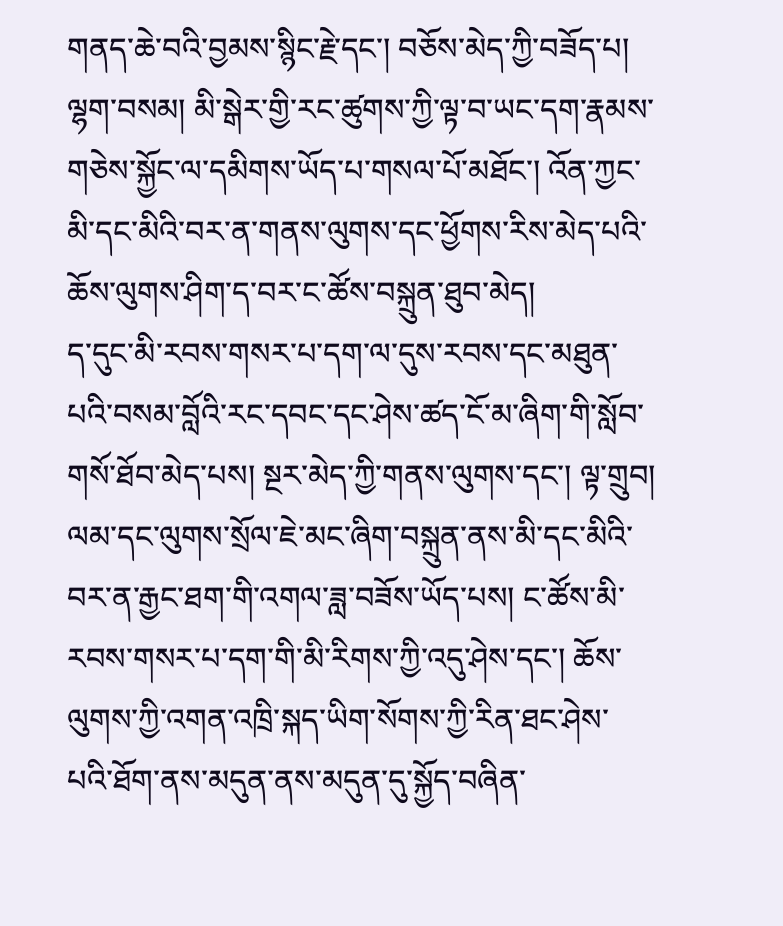གནད་ཆེ་བའི་བྱམས་སྙིང་རྗེ་དང་། བཅོས་མེད་ཀྱི་བཟོད་པ། ལྷག་བསམ། མི་སྒེར་གྱི་རང་ཚུགས་ཀྱི་ལྟ་བ་ཡང་དག་རྣམས་གཅེས་སྐྱོང་ལ་དམིགས་ཡོད་པ་གསལ་པོ་མཐོང་། འོན་ཀྱང་མི་དང་མིའི་བར་ན་གནས་ལུགས་དང་ཕྱོགས་རིས་མེད་པའི་ཆོས་ལུགས་ཤིག་ད་བར་ང་ཚོས་བསྐྲུན་ཐུབ་མེད།
ད་དུང་མི་རབས་གསར་པ་དག་ལ་དུས་རབས་དང་མཐུན་པའི་བསམ་བློའི་རང་དབང་དང་ཤེས་ཚད་ངོ་མ་ཞིག་གི་སློབ་གསོ་ཐོབ་མེད་པས། སྔར་མེད་ཀྱི་གནས་ལུགས་དང་། ལྟ་གྲུབ། ལམ་དང་ལུགས་སྲོལ་ཇེ་མང་ཞིག་བསྐྲུན་ནས་མི་དང་མིའི་བར་ན་རྒྱང་ཐག་གི་འགལ་ཟླ་བཟོས་ཡོད་པས། ང་ཚོས་མི་རབས་གསར་པ་དག་གི་མི་རིགས་ཀྱི་འདུ་ཤེས་དང་། ཆོས་ལུགས་ཀྱི་འགན་འཁྲི་སྐད་ཡིག་སོགས་ཀྱི་རིན་ཐང་ཤེས་པའི་ཐོག་ནས་མདུན་ནས་མདུན་དུ་སྐྱོད་བཞིན་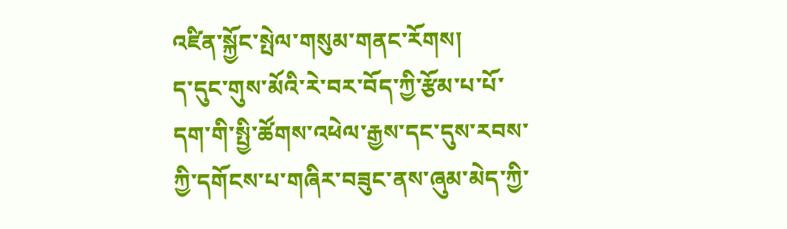འཛིན་སྐྱོང་སྤེལ་གསུམ་གནང་རོགས།
ད་དུང་གུས་མོའི་རེ་བར་བོད་ཀྱི་རྩོམ་པ་པོ་དག་གི་སྤྱི་ཚོགས་འཕེལ་རྒྱས་དང་དུས་རབས་ཀྱི་དགོངས་པ་གཞིར་བཟུང་ནས་ཞུམ་མེད་ཀྱི་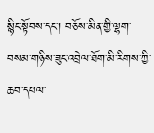སྙིང་སྟོབས་དང་། བཅོས་མིན་གྱི་ལྷག་བསམ་གཉིས་ཟུང་འབྲེལ་ཐོག་མི་རིགས་ཀྱི་ཆབ་དཔལ་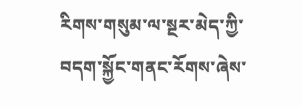རིགས་གསུམ་ལ་སྔར་མེད་ཀྱི་བདག་སྐྱོང་གནང་རོགས་ཞེས་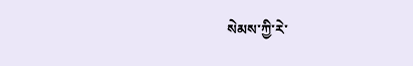སེམས་ཀྱི་རེ་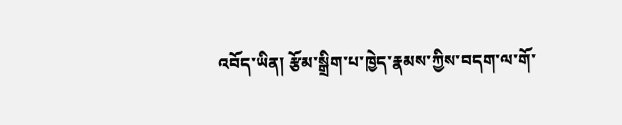འབོད་ཡིན། རྩོམ་སྒྲིག་པ་ཁྱེད་རྣམས་ཀྱིས་བདག་ལ་གོ་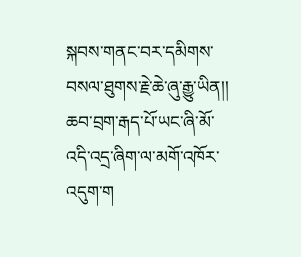སྐབས་གནང་བར་དམིགས་བསལ་ཐུགས་རྗེ་ཆེ་ཞུ་རྒྱུ་ཡིན།།
ཆབ་བྲག་རྒད་པོ་ཡང་ཞི་མོ་འདི་འདྲ་ཞིག་ལ་མགོ་འཁོར་འདུག་ག